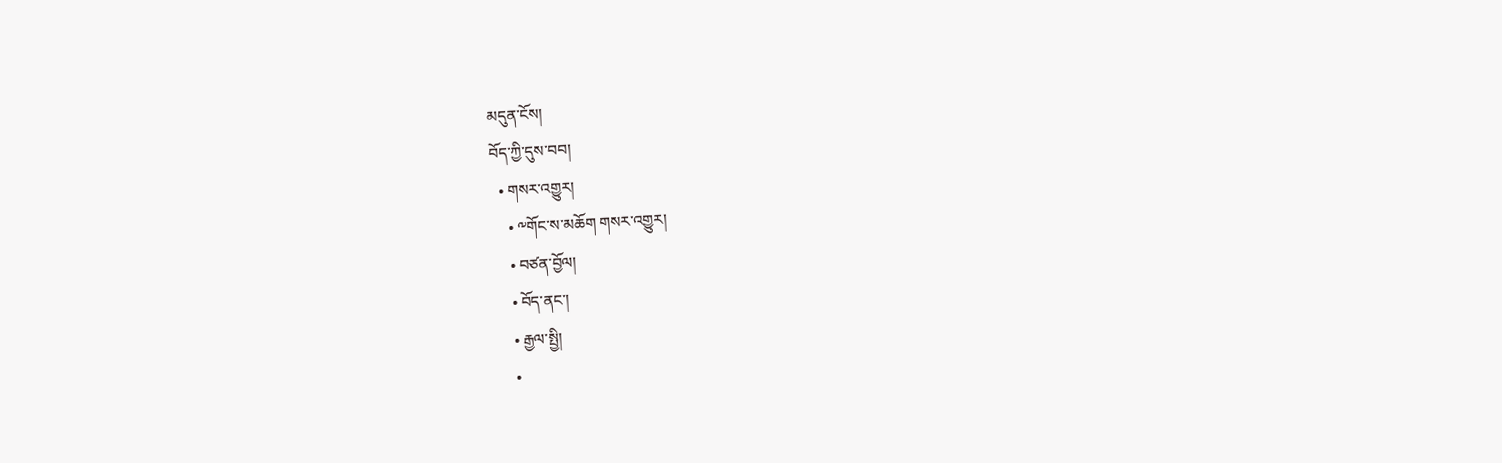མདུན་ངོས།
བོད་ཀྱི་དུས་བབ།
  • གསར་འགྱུར།
    • ༸གོང་ས་མཆོག གསར་འགྱུར།
    • བཙན་བྱོལ།
    • བོད་ནང་།
    • རྒྱལ་སྤྱི།
    •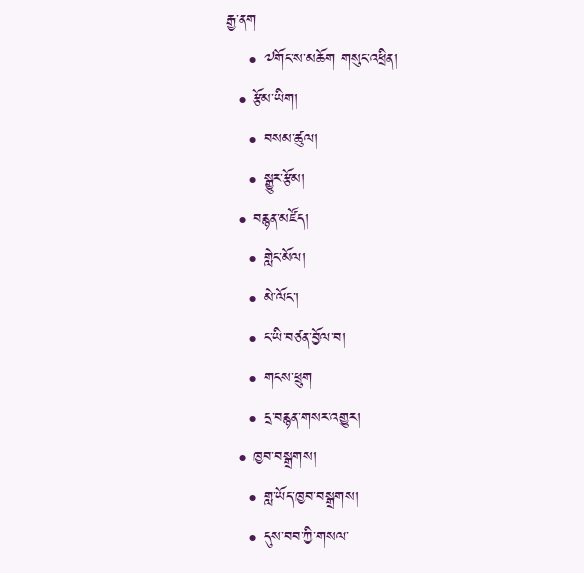རྒྱ་ནག
    • ༧གོང་ས་མཆོག གསུང་འཕྲིན།
  • རྩོམ་ཡིག།
    • བསམ་ཚུལ།
    • སྒྱུར་རྩོམ།
  • བརྙན་མཛོད།
    • གླེང་མོལ།
    • མེ་ལོང་།
    • ང་ཡི་བཙན་བྱོལ་བ།
    • གངས་ཕྲུག
    • དྲ་བརྙན་གསར་འགྱུར།
  • ཁྱབ་བསྒྲགས།
    • གླ་ཡོད་ཁྱབ་བསྒྲགས།
    • དུས་བབ་ཀྱི་གསལ་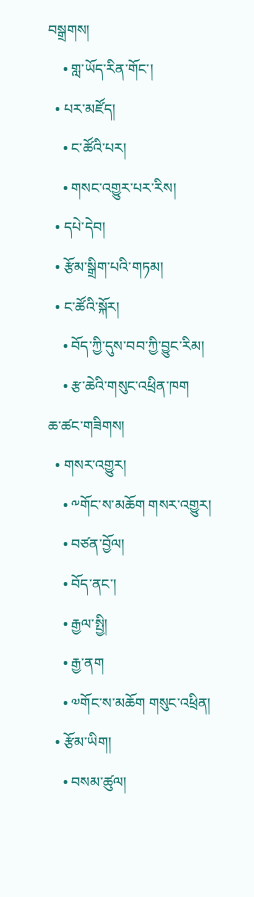བསྒྲགས།
    • གླ་ཡོད་རིན་གོང་།
  • པར་མཛོད།
    • ང་ཚོའི་པར།
    • གསང་འགྱུར་པར་རིས།
  • དཔེ་དེབ།
  • རྩོམ་སྒྲིག་པའི་གཏམ།
  • ང་ཚོའི་སྐོར།
    • བོད་ཀྱི་དུས་བབ་ཀྱི་བྱུང་རིམ།
    • རྩ་ཆེའི་གསུང་འཕྲིན་ཁག
ཆ་ཚང་གཟིགས།
  • གསར་འགྱུར།
    • ༸གོང་ས་མཆོག གསར་འགྱུར།
    • བཙན་བྱོལ།
    • བོད་ནང་།
    • རྒྱལ་སྤྱི།
    • རྒྱ་ནག
    • ༧གོང་ས་མཆོག གསུང་འཕྲིན།
  • རྩོམ་ཡིག།
    • བསམ་ཚུལ།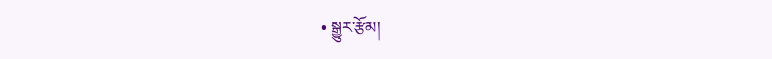• སྒྱུར་རྩོམ།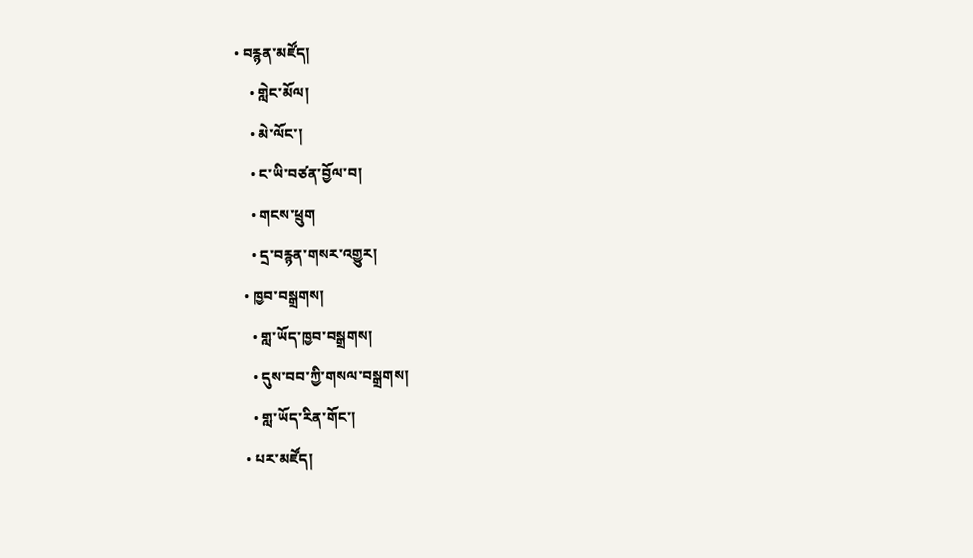• བརྙན་མཛོད།
    • གླེང་མོལ།
    • མེ་ལོང་།
    • ང་ཡི་བཙན་བྱོལ་བ།
    • གངས་ཕྲུག
    • དྲ་བརྙན་གསར་འགྱུར།
  • ཁྱབ་བསྒྲགས།
    • གླ་ཡོད་ཁྱབ་བསྒྲགས།
    • དུས་བབ་ཀྱི་གསལ་བསྒྲགས།
    • གླ་ཡོད་རིན་གོང་།
  • པར་མཛོད།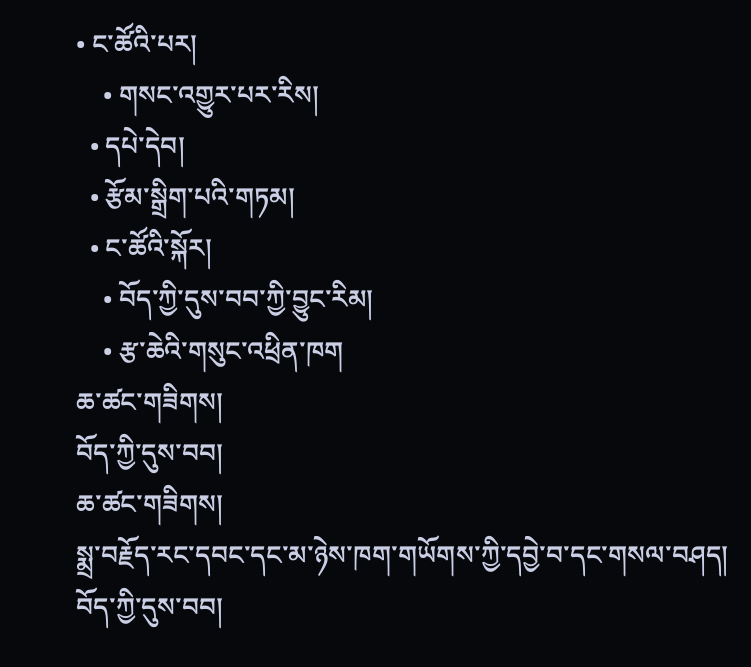• ང་ཚོའི་པར།
    • གསང་འགྱུར་པར་རིས།
  • དཔེ་དེབ།
  • རྩོམ་སྒྲིག་པའི་གཏམ།
  • ང་ཚོའི་སྐོར།
    • བོད་ཀྱི་དུས་བབ་ཀྱི་བྱུང་རིམ།
    • རྩ་ཆེའི་གསུང་འཕྲིན་ཁག
ཆ་ཚང་གཟིགས།
བོད་ཀྱི་དུས་བབ།
ཆ་ཚང་གཟིགས།
སྨྲ་བརྗོད་རང་དབང་དང་མ་ཉེས་ཁག་གཡོགས་ཀྱི་དབྱེ་བ་དང་གསལ་བཤད།
བོད་ཀྱི་དུས་བབ།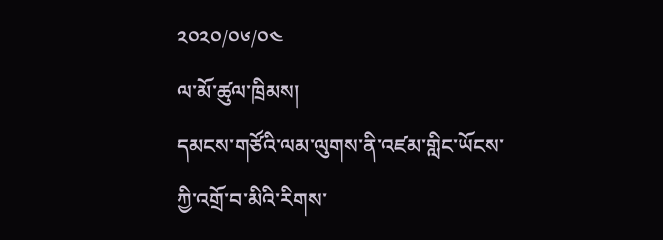༢༠༢༠/༠༦/༠༤
ལ་མོ་ཚུལ་ཁྲིམས།
དམངས་གཙོའི་ལམ་ལུགས་ནི་འཛམ་གླིང་ཡོངས་ཀྱི་འགྲོ་བ་མིའི་རིགས་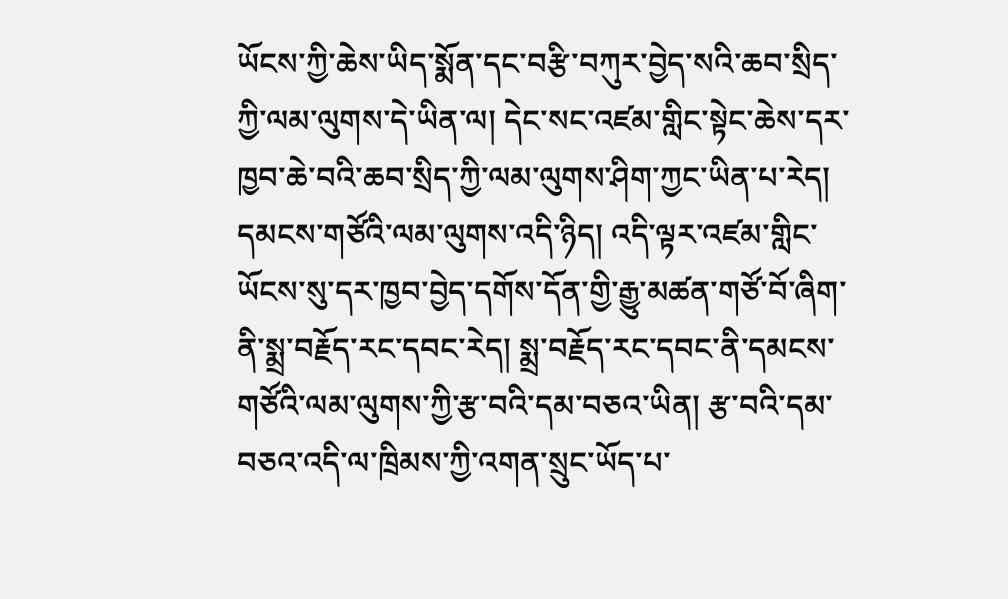ཡོངས་ཀྱི་ཆེས་ཡིད་སྨོན་དང་བརྩི་བཀུར་བྱེད་སའི་ཆབ་སྲིད་ཀྱི་ལམ་ལུགས་དེ་ཡིན་ལ། དེང་སང་འཛམ་གླིང་སྟེང་ཆེས་དར་ཁྱབ་ཆེ་བའི་ཆབ་སྲིད་ཀྱི་ལམ་ལུགས་ཤིག་ཀྱང་ཡིན་པ་རེད། དམངས་གཙོའི་ལམ་ལུགས་འདི་ཉིད། འདི་ལྟར་འཛམ་གླིང་ཡོངས་སུ་དར་ཁྱབ་བྱེད་དགོས་དོན་གྱི་རྒྱུ་མཚན་གཙོ་བོ་ཞིག་ནི་སྨྲ་བརྗོད་རང་དབང་རེད། སྨྲ་བརྗོད་རང་དབང་ནི་དམངས་གཙོའི་ལམ་ལུགས་ཀྱི་རྩ་བའི་དམ་བཅའ་ཡིན། རྩ་བའི་དམ་བཅའ་འདི་ལ་ཁྲིམས་ཀྱི་འགན་སྲུང་ཡོད་པ་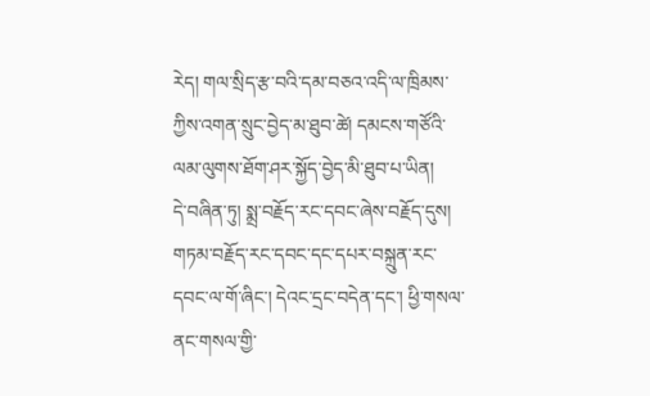རེད། གལ་སྲིད་རྩ་བའི་དམ་བཅའ་འདི་ལ་ཁྲིམས་ཀྱིས་འགན་སྲུང་བྱེད་མ་ཐུབ་ཚེ། དམངས་གཙོའི་ལམ་ལུགས་ཐོག་ཤར་སྐྱོད་བྱེད་མི་ཐུབ་པ་ཡིན།
དེ་བཞིན་ཏུ། སྨྲ་བརྗོད་རང་དབང་ཞེས་བརྗོད་དུས། གཏམ་བརྗོད་རང་དབང་དང་དཔར་བསྐྲུན་རང་དབང་ལ་གོ་ཞིང་། དེའང་དྲང་བདེན་དང་། ཕྱི་གསལ་ནང་གསལ་གྱི་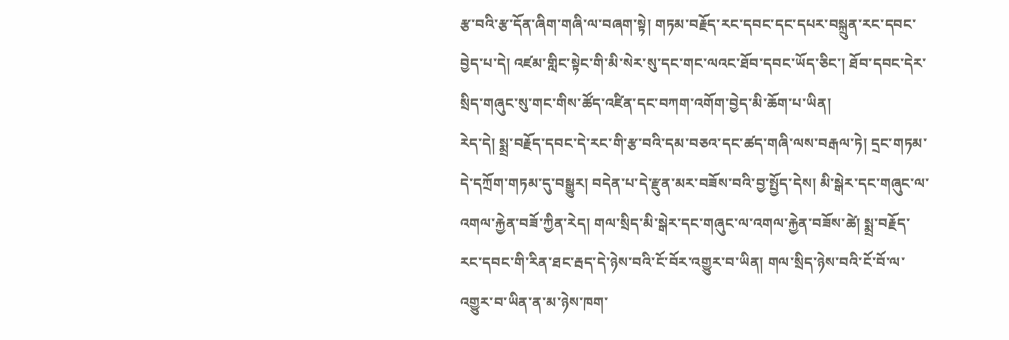རྩ་བའི་རྩ་དོན་ཞིག་གཞི་ལ་བཞག་སྟེ། གཏམ་བརྗོད་རང་དབང་དང་དཔར་བསྐྲུན་རང་དབང་བྱེད་པ་དེ། འཛམ་གླིང་སྟེང་གི་མི་སེར་སུ་དང་གང་ལའང་ཐོབ་དབང་ཡོད་ཅིང་། ཐོབ་དབང་དེར་སྲིད་གཞུང་སུ་གང་གིས་ཚོད་འཛིན་དང་བཀག་འགོག་བྱེད་མི་ཆོག་པ་ཡིན།
རེད་དེ། སྨྲ་བརྗོད་དབང་དེ་རང་གི་རྩ་བའི་དམ་བཅའ་དང་ཚད་གཞི་ལས་བརྒལ་ཏེ། དྲང་གཏམ་དེ་དཀྲོག་གཏམ་དུ་བསྒྱུར། བདེན་པ་དེ་རྫུན་མར་བཟོས་བའི་བྱ་སྤྱོད་དེས། མི་སྒེར་དང་གཞུང་ལ་འགལ་རྐྱེན་བཟོ་ཀྱིན་རེད། གལ་སྲིད་མི་སྒེར་དང་གཞུང་ལ་འགལ་རྐྱེན་བཟོས་ཚེ། སྨྲ་བརྗོད་རང་དབང་གི་རིན་ཐང་རྦད་དེ་ཉེས་བའི་ངོ་བོར་འགྱུར་བ་ཡིན། གལ་སྲིད་ཉེས་བའི་ངོ་བོ་ལ་འགྱུར་བ་ཡིན་ན་མ་ཉེས་ཁག་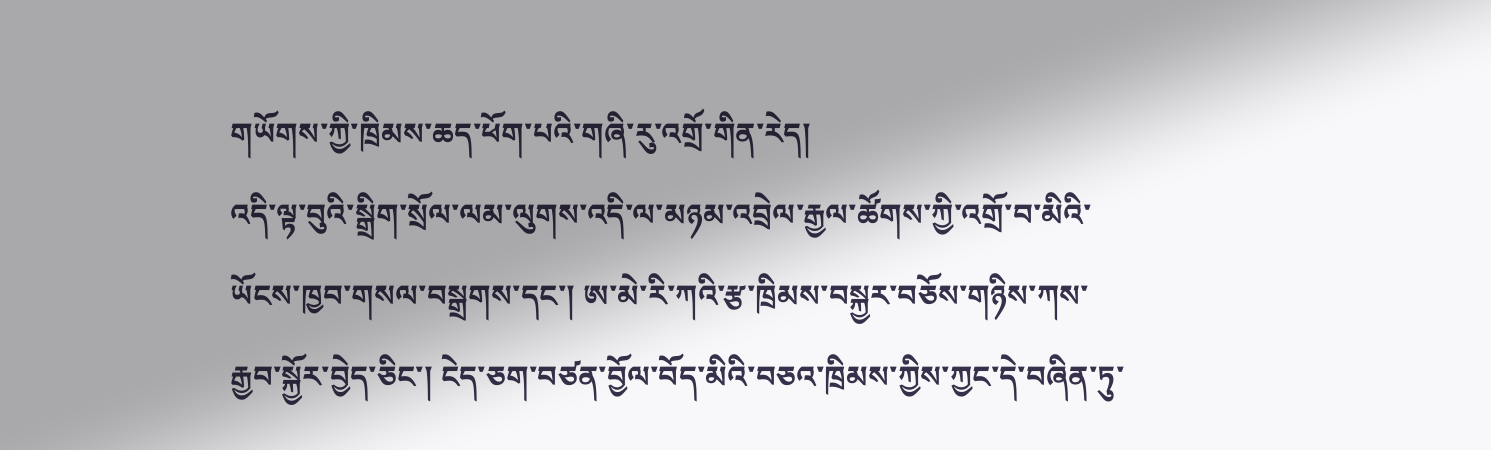གཡོགས་ཀྱི་ཁྲིམས་ཆད་ཕོག་པའི་གཞི་རུ་འགྲོ་གིན་རེད།
འདི་ལྟ་བུའི་སྒྲིག་སྲོལ་ལམ་ལུགས་འདི་ལ་མཉམ་འབྲེལ་རྒྱལ་ཚོགས་ཀྱི་འགྲོ་བ་མིའི་ཡོངས་ཁྱབ་གསལ་བསྒྲགས་དང་། ཨ་མེ་རི་ཀའི་རྩ་ཁྲིམས་བསྐྱར་བཅོས་གཉིས་ཀས་རྒྱབ་སྐྱོར་བྱེད་ཅིང་། ངེད་ཅག་བཙན་བྱོལ་བོད་མིའི་བཅའ་ཁྲིམས་ཀྱིས་ཀྱང་དེ་བཞིན་ཏུ་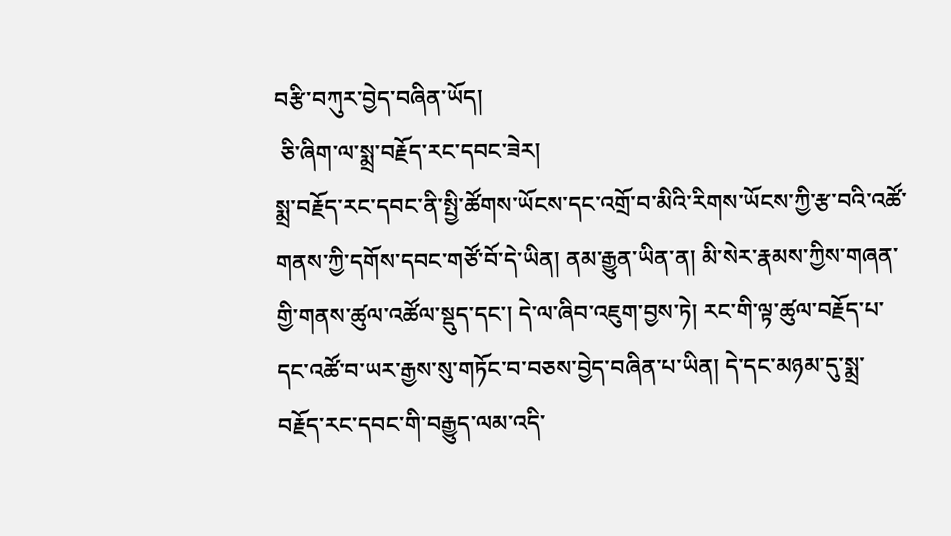བརྩི་བཀུར་བྱེད་བཞིན་ཡོད།
 ཅི་ཞིག་ལ་སྨྲ་བརྗོད་རང་དབང་ཟེར།
སྨྲ་བརྗོད་རང་དབང་ནི་སྤྱི་ཚོགས་ཡོངས་དང་འགྲོ་བ་མིའི་རིགས་ཡོངས་ཀྱི་རྩ་བའི་འཚོ་གནས་ཀྱི་དགོས་དབང་གཙོ་བོ་དེ་ཡིན། ནམ་རྒྱུན་ཡིན་ན། མི་སེར་རྣམས་ཀྱིས་གཞན་གྱི་གནས་ཚུལ་འཚོལ་སྡུད་དང་། དེ་ལ་ཞིབ་འཇུག་བྱས་ཏེ། རང་གི་ལྟ་ཚུལ་བརྗོད་པ་དང་འཚོ་བ་ཡར་རྒྱས་སུ་གཏོང་བ་བཅས་བྱེད་བཞིན་པ་ཡིན། དེ་དང་མཉམ་དུ་སྨྲ་བརྗོད་རང་དབང་གི་བརྒྱུད་ལམ་འདི་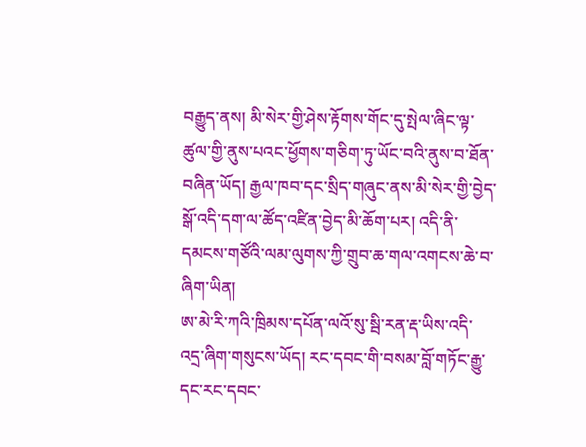བརྒྱུད་ནས། མི་སེར་གྱི་ཤེས་རྟོགས་གོང་དུ་སྤེལ་ཞིང་ལྟ་ཚུལ་གྱི་ནུས་པའང་ཕྱོགས་གཅིག་ཏུ་ཡོང་བའི་ནུས་བ་ཐོན་བཞིན་ཡོད། རྒྱལ་ཁབ་དང་སྲིད་གཞུང་ནས་མི་སེར་གྱི་བྱེད་སྒོ་འདི་དག་ལ་ཚོད་འཛིན་བྱེད་མི་ཆོག་པར། འདི་ནི་དམངས་གཙོའི་ལམ་ལུགས་ཀྱི་གྲུབ་ཆ་གལ་འགངས་ཆེ་བ་ཞིག་ཡིན།
ཨ་མེ་རི་ཀའི་ཁྲིམས་དཔོན་ལའོ་སུ་སྦི་རན་རྡ་ཡིས་འདི་འདྲ་ཞིག་གསུངས་ཡོད། རང་དབང་གི་བསམ་བློ་གཏོང་རྒྱུ་དང་རང་དབང་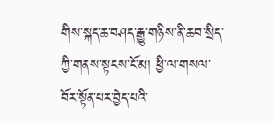གིས་སྐད་ཆ་བཤད་རྒྱུ་གཉིས་ནི་ཆབ་སྲིད་ཀྱི་གནས་སྟངས་ངོ་མ། ཕྱི་ལ་གསལ་བོར་སྟོན་པར་བྱེད་པའི་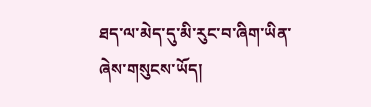ཐད་ལ་མེད་དུ་མི་རུང་བ་ཞིག་ཡིན་ཞེས་གསུངས་ཡོད།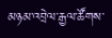མཉམ་འབྲེལ་རྒྱལ་ཚོགས་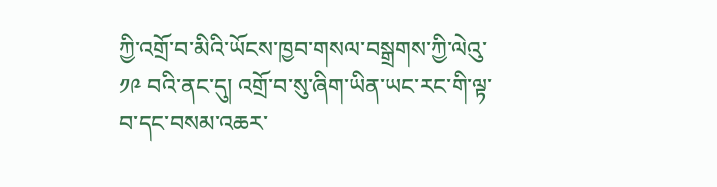ཀྱི་འགྲོ་བ་མིའི་ཡོངས་ཁྱབ་གསལ་བསྒྲགས་ཀྱི་ལེའུ་ ༡༩ བའི་ནང་དུ། འགྲོ་བ་སུ་ཞིག་ཡིན་ཡང་རང་གི་ལྟ་བ་དང་བསམ་འཆར་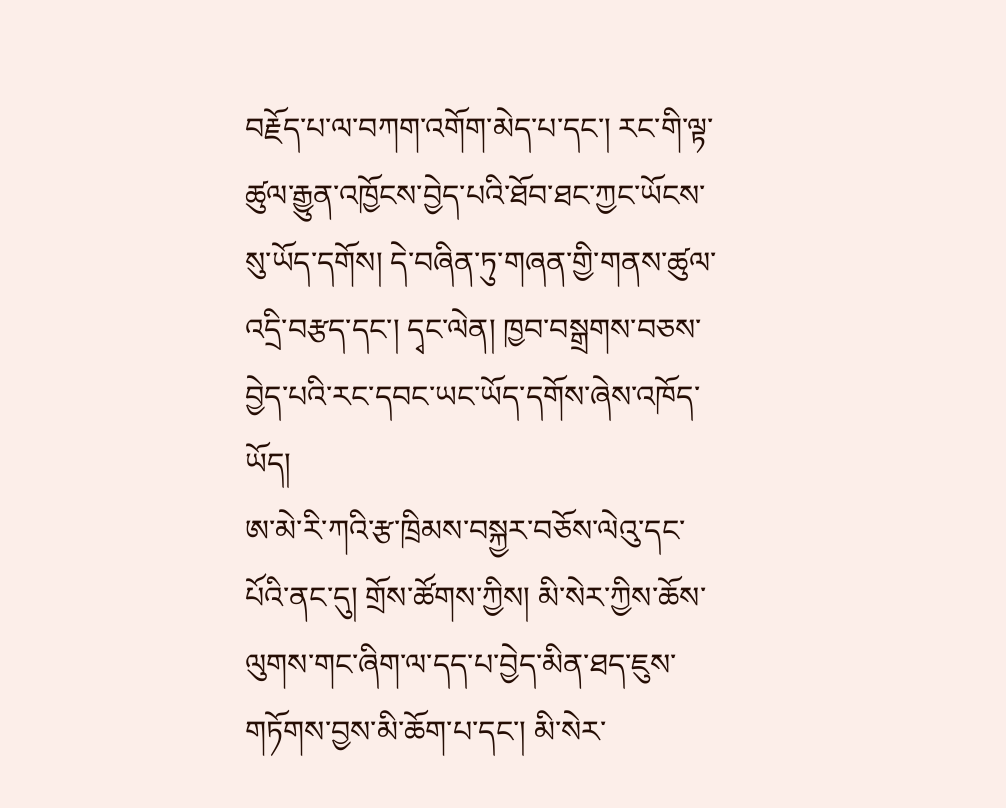བརྗོད་པ་ལ་བཀག་འགོག་མེད་པ་དང་། རང་གི་ལྟ་ཚུལ་རྒྱུན་འཁྱོངས་བྱེད་པའི་ཐོབ་ཐང་ཀྱང་ཡོངས་སུ་ཡོད་དགོས། དེ་བཞིན་ཏུ་གཞན་གྱི་གནས་ཚུལ་འདྲི་བརྩད་དང་། དྭང་ལེན། ཁྱབ་བསྒྲགས་བཅས་བྱེད་པའི་རང་དབང་ཡང་ཡོད་དགོས་ཞེས་འཁོད་ཡོད།
ཨ་མེ་རི་ཀའི་རྩ་ཁྲིམས་བསྐྱར་བཅོས་ལེའུ་དང་པོའི་ནང་དུ། གྲོས་ཚོགས་ཀྱིས། མི་སེར་ཀྱིས་ཆོས་ལུགས་གང་ཞིག་ལ་དད་པ་བྱེད་མིན་ཐད་ཇུས་གཏོགས་བྱས་མི་ཆོག་པ་དང་། མི་སེར་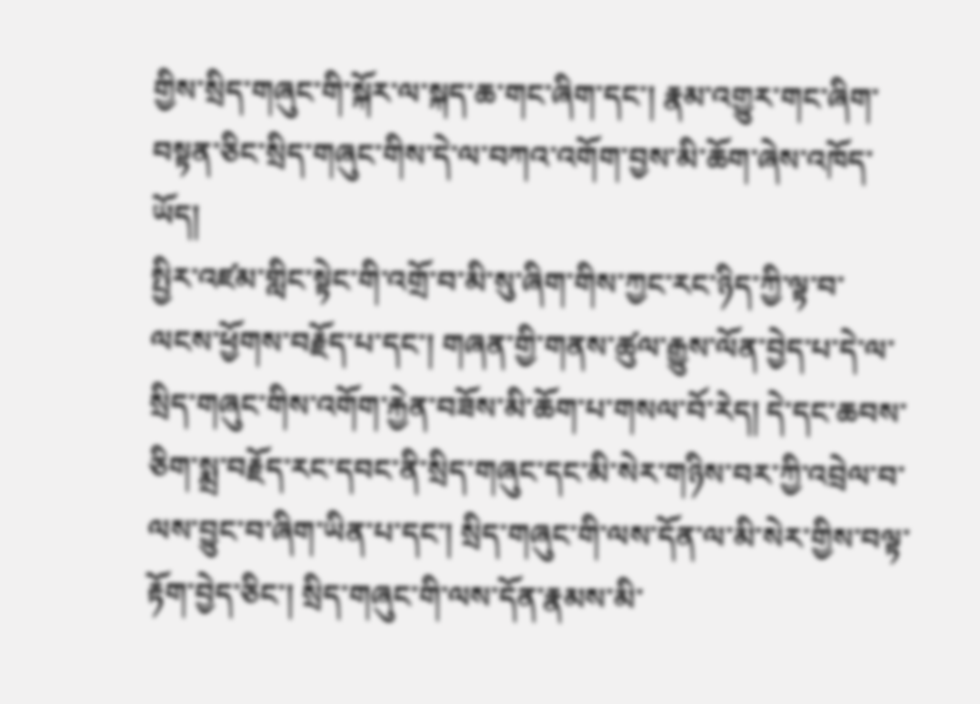གྱིས་སྲིད་གཞུང་གི་སྐོར་ལ་སྐད་ཆ་གང་ཞིག་དང་། རྣམ་འགྱུར་གང་ཞིག་བསྟན་ཅིང་སྲིད་གཞུང་གིས་དེ་ལ་བཀའ་འགོག་བྱས་མི་ཆོག་ཞེས་འཁོད་ཡོད།
སྤྱིར་འཛམ་གླིང་སྟེང་གི་འགྲོ་བ་མི་སུ་ཞིག་གིས་ཀྱང་རང་ཉིད་ཀྱི་ལྟ་བ་ལངས་ཕྱོགས་བརྗོད་པ་དང་། གཞན་གྱི་གནས་ཚུལ་རྒྱུས་ལོན་བྱེད་པ་དེ་ལ་སྲིད་གཞུང་གིས་འགོག་རྐྱེན་བཟོས་མི་ཆོག་པ་གསལ་བོ་རེད། དེ་དང་ཆབས་ཅིག་སྨྲ་བརྗོད་རང་དབང་ནི་སྲིད་གཞུང་དང་མི་སེར་གཉིས་བར་ཀྱི་འབྲེལ་བ་ལས་བྱུང་བ་ཞིག་ཡིན་པ་དང་། སྲིད་གཞུང་གི་ལས་དོན་ལ་མི་སེར་གྱིས་བལྟ་རྟོག་བྱེད་ཅིང་། སྲིད་གཞུང་གི་ལས་དོན་རྣམས་མི་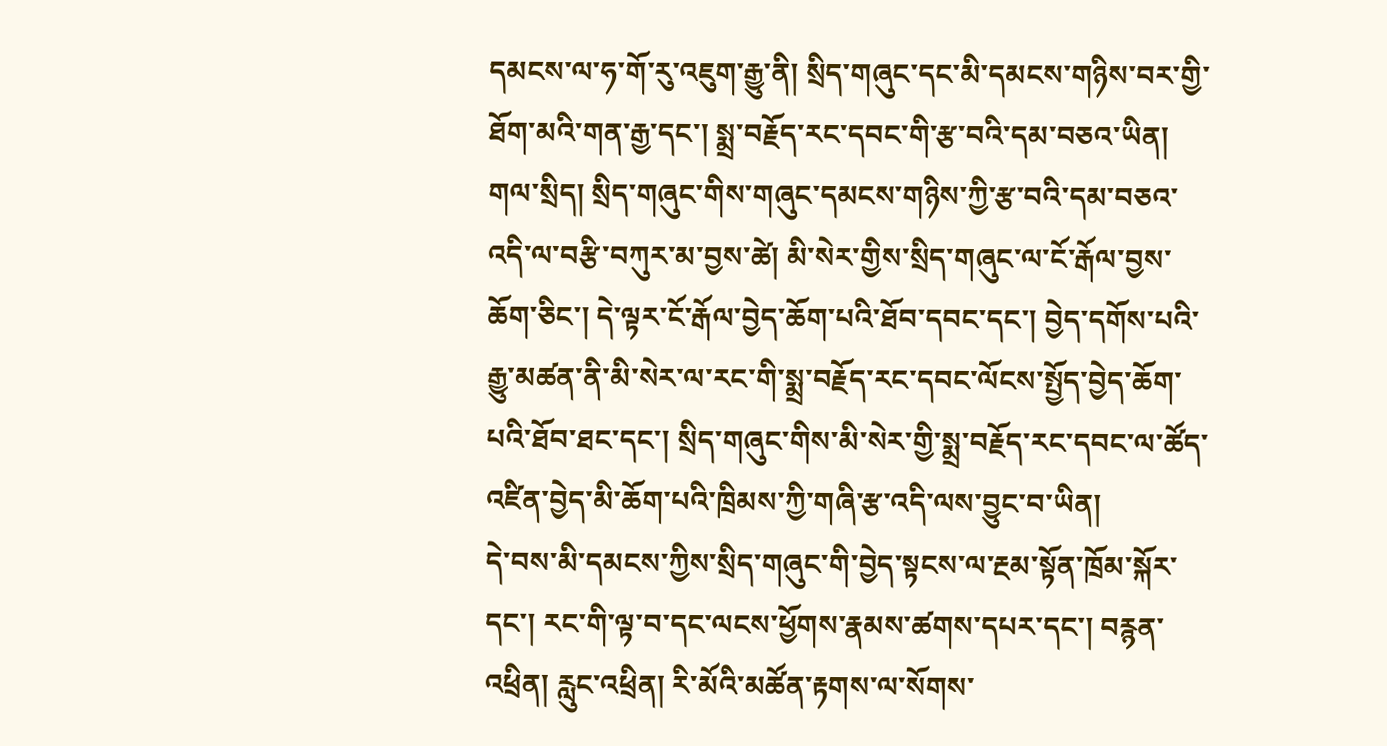དམངས་ལ་ཧ་གོ་རུ་འཇུག་རྒྱུ་ནི། སྲིད་གཞུང་དང་མི་དམངས་གཉིས་བར་གྱི་ཐོག་མའི་གན་རྒྱ་དང་། སྨྲ་བརྗོད་རང་དབང་གི་རྩ་བའི་དམ་བཅའ་ཡིན། གལ་སྲིད། སྲིད་གཞུང་གིས་གཞུང་དམངས་གཉིས་ཀྱི་རྩ་བའི་དམ་བཅའ་འདི་ལ་བརྩི་བཀུར་མ་བྱས་ཚེ། མི་སེར་གྱིས་སྲིད་གཞུང་ལ་ངོ་རྒོལ་བྱས་ཆོག་ཅིང་། དེ་ལྟར་ངོ་རྒོལ་བྱེད་ཆོག་པའི་ཐོབ་དབང་དང་། བྱེད་དགོས་པའི་རྒྱུ་མཚན་ནི་མི་སེར་ལ་རང་གི་སྨྲ་བརྗོད་རང་དབང་ལོངས་སྤྱོད་བྱེད་ཆོག་པའི་ཐོབ་ཐང་དང་། སྲིད་གཞུང་གིས་མི་སེར་གྱི་སྨྲ་བརྗོད་རང་དབང་ལ་ཚོད་འཛིན་བྱེད་མི་ཆོག་པའི་ཁྲིམས་ཀྱི་གཞི་རྩ་འདི་ལས་བྱུང་བ་ཡིན།
དེ་བས་མི་དམངས་ཀྱིས་སྲིད་གཞུང་གི་བྱེད་སྟངས་ལ་རྔམ་སྟོན་ཁྲོམ་སྐོར་དང་། རང་གི་ལྟ་བ་དང་ལངས་ཕྱོགས་རྣམས་ཚགས་དཔར་དང་། བརྙན་འཕྲིན། རླུང་འཕྲིན། རི་མོའི་མཚོན་རྟགས་ལ་སོགས་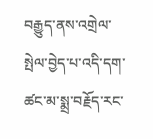བརྒྱུད་ནས་འགྲེལ་སྤེལ་བྱེད་པ་འདི་དག་ཚང་མ་སྨྲ་བརྗོད་རང་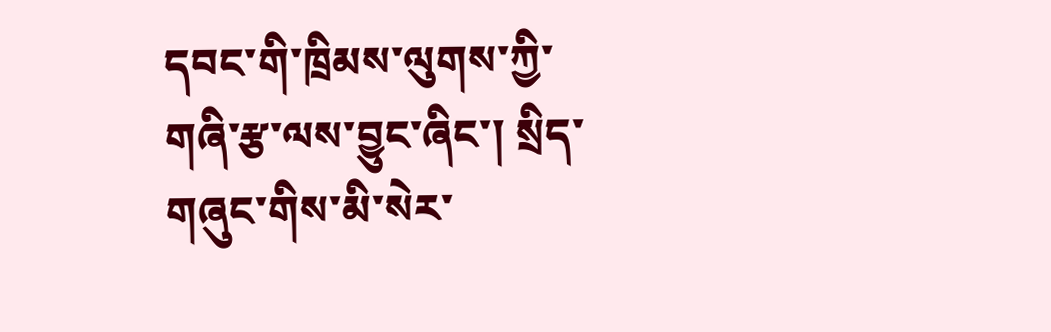དབང་གི་ཁྲིམས་ལུགས་ཀྱི་གཞི་རྩ་ལས་བྱུང་ཞིང་། སྲིད་གཞུང་གིས་མི་སེར་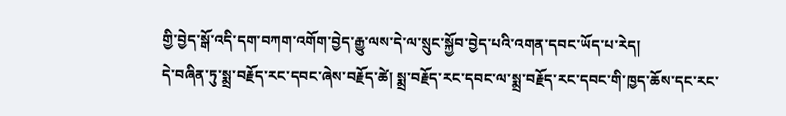གྱི་བྱེད་སྒོ་འདི་དག་བཀག་འགོག་བྱེད་རྒྱུ་ལས་དེ་ལ་སྲུང་སྐྱོབ་བྱེད་པའི་འགན་དབང་ཡོད་པ་རེད།
དེ་བཞིན་ཏུ་སྨྲ་བརྗོད་རང་དབང་ཞེས་བརྗོད་ཚེ། སྨྲ་བརྗོད་རང་དབང་ལ་སྨྲ་བརྗོད་རང་དབང་གི་ཁྱད་ཆོས་དང་རང་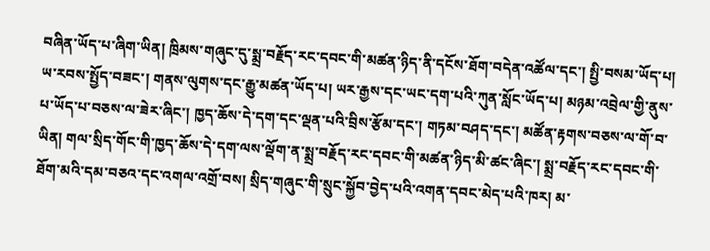བཞིན་ཡོད་པ་ཞིག་ཡིན། ཁྲིམས་གཞུང་དུ་སྨྲ་བརྗོད་རང་དབང་གི་མཚན་ཉིད་ནི་དངོས་ཐོག་བདེན་འཚོལ་དང་། སྤྱི་བསམ་ཡོད་པ། ཡ་རབས་སྤྱོད་བཟང་། གནས་ལུགས་དང་རྒྱུ་མཚན་ཡོད་པ། ཡར་རྒྱས་དང་ཡང་དག་པའི་ཀུན་སློང་ཡོད་པ། མཉམ་འབྲེལ་གྱི་ནུས་པ་ཡོད་པ་བཅས་ལ་ཟེར་ཞིང་། ཁྱད་ཆོས་དེ་དག་དང་ལྡན་པའི་བྲིས་རྩོམ་དང་། གཏམ་བཤད་དང་། མཚོན་རྟགས་བཅས་ལ་གོ་བ་ཡིན། གལ་སྲིད་གོང་གི་ཁྱད་ཆོས་དེ་དག་ལས་ལྡོག་ན་སྨྲ་བརྗོད་རང་དབང་གི་མཚན་ཉིད་མི་ཚང་ཞིང་། སྨྲ་བརྗོད་རང་དབང་གི་ཐོག་མའི་དམ་བཅའ་དང་འགལ་འགྲོ་བས། སྲིད་གཞུང་གི་སྲུང་སྐྱོབ་བྱེད་པའི་འགན་དབང་མེད་པའི་ཁར། མ་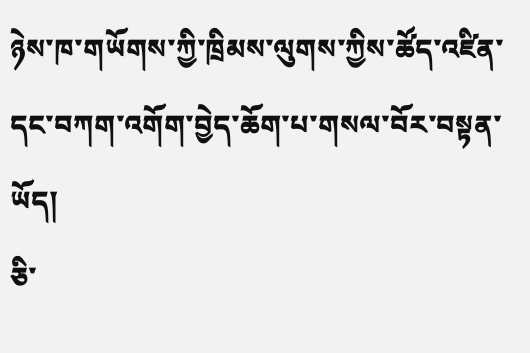ཉེས་ཁ་གཡོགས་ཀྱི་ཁྲིམས་ལུགས་ཀྱིས་ཚོད་འཛིན་དང་བཀག་འགོག་བྱེད་ཆོག་པ་གསལ་བོར་བསྟན་ཡོད།
ཅི་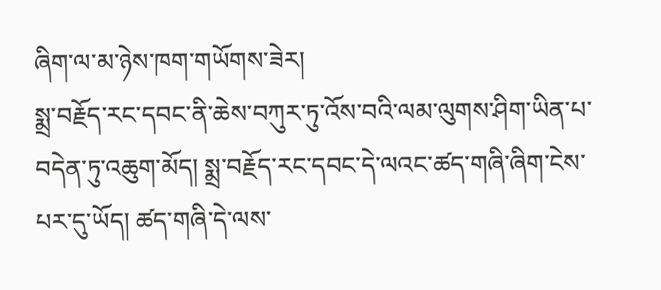ཞིག་ལ་མ་ཉེས་ཁག་གཡོགས་ཟེར།
སྨྲ་བརྗོད་རང་དབང་ནི་ཆེས་བཀུར་ཏུ་འོས་བའི་ལམ་ལུགས་ཤིག་ཡིན་པ་བདེན་ཏུ་འཆུག་མོད། སྨྲ་བརྗོད་རང་དབང་དེ་ལའང་ཚད་གཞི་ཞིག་ངེས་པར་དུ་ཡོད། ཚད་གཞི་དེ་ལས་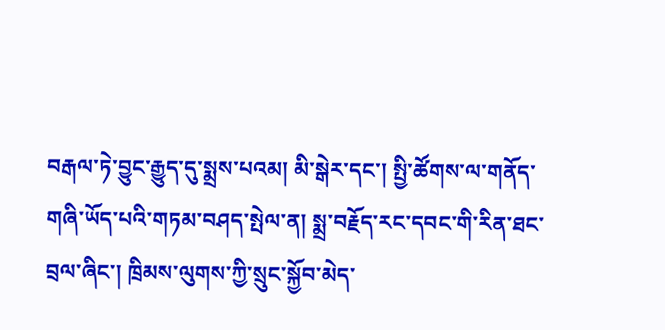བརྒལ་ཏེ་བྱུང་རྒྱུད་དུ་སྨྲས་པའམ། མི་སྒེར་དང་། སྤྱི་ཚོགས་ལ་གནོད་གཞི་ཡོད་པའི་གཏམ་བཤད་སྤེལ་ན། སྨྲ་བརྗོད་རང་དབང་གི་རིན་ཐང་བྲལ་ཞིང་། ཁྲིམས་ལུགས་ཀྱི་སྲུང་སྐྱོབ་མེད་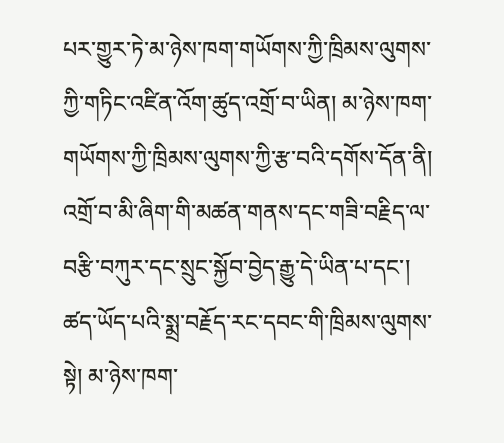པར་གྱུར་ཏེ་མ་ཉེས་ཁག་གཡོགས་ཀྱི་ཁྲིམས་ལུགས་ཀྱི་གཏིང་འཛིན་འོག་ཚུད་འགྲོ་བ་ཡིན། མ་ཉེས་ཁག་གཡོགས་ཀྱི་ཁྲིམས་ལུགས་ཀྱི་རྩ་བའི་དགོས་དོན་ནི། འགྲོ་བ་མི་ཞིག་གི་མཚན་གནས་དང་གཟི་བརྗིད་ལ་བརྩི་བཀུར་དང་སྲུང་སྐྱོབ་བྱེད་རྒྱུ་དེ་ཡིན་པ་དང་། ཚད་ཡོད་པའི་སྨྲ་བརྗོད་རང་དབང་གི་ཁྲིམས་ལུགས་སྟེ། མ་ཉེས་ཁག་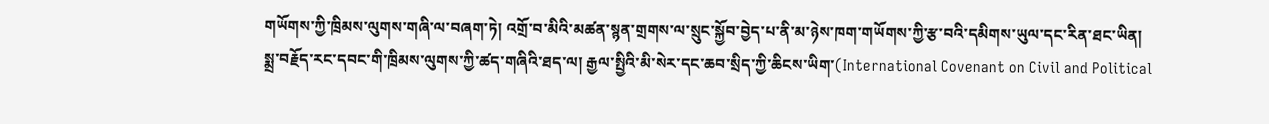གཡོགས་ཀྱི་ཁྲིམས་ལུགས་གཞི་ལ་བཞག་ཏེ། འགྲོ་བ་མིའི་མཚན་སྙན་གྲགས་ལ་སྲུང་སྐྱོབ་བྱེད་པ་ནི་མ་ཉེས་ཁག་གཡོགས་ཀྱི་རྩ་བའི་དམིགས་ཡུལ་དང་རིན་ཐང་ཡིན།
སྨྲ་བརྗོད་རང་དབང་གི་ཁྲིམས་ལུགས་ཀྱི་ཚད་གཞིའི་ཐད་ལ། རྒྱལ་སྤྱིའི་མི་སེར་དང་ཆབ་སྲིད་ཀྱི་ཆིངས་ཡིག་(International Covenant on Civil and Political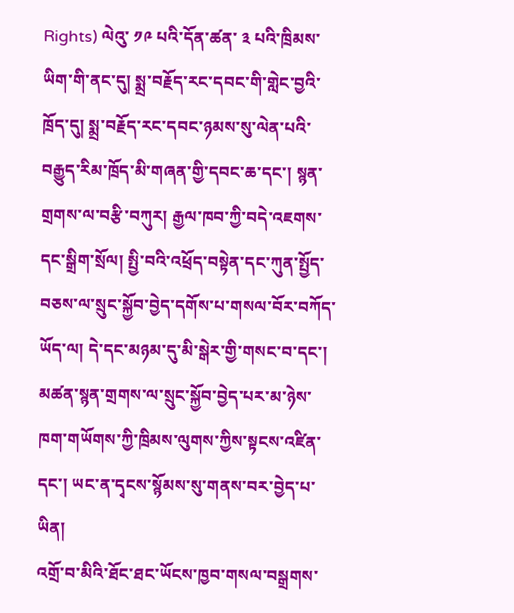Rights) ལེའུ་ ༡༩ པའི་དོན་ཚན་ ༣ པའི་ཁྲིམས་ཡིག་གི་ནང་དུ། སྨྲ་བརྗོད་རང་དབང་གི་གླེང་བྱའི་ཁྲོད་དུ། སྨྲ་བརྗོད་རང་དབང་ཉམས་སུ་ལེན་པའི་བརྒྱུད་རིམ་ཁྲོད་མི་གཞན་གྱི་དབང་ཆ་དང་། སྙན་གྲགས་ལ་བརྩི་བཀུར། རྒྱལ་ཁབ་ཀྱི་བདེ་འཇགས་དང་སྒྲིག་སྲོལ། སྤྱི་བའི་འཕྲོད་བསྟེན་དང་ཀུན་སྤྱོད་བཅས་ལ་སྲུང་སྐྱོབ་བྱེད་དགོས་པ་གསལ་བོར་བཀོད་ཡོད་ལ། དེ་དང་མཉམ་དུ་མི་སྒེར་གྱི་གསང་བ་དང་། མཚན་སྙན་གྲགས་ལ་སྲུང་སྐྱོབ་བྱེད་པར་མ་ཉེས་ཁག་གཡོགས་ཀྱི་ཁྲིམས་ལུགས་ཀྱིས་སྟངས་འཛིན་དང་། ཡང་ན་དྭངས་སྙོམས་སུ་གནས་བར་བྱེད་པ་ཡིན།
འགྲོ་བ་མིའི་ཐོང་ཐང་ཡོངས་ཁྱབ་གསལ་བསྒྲགས་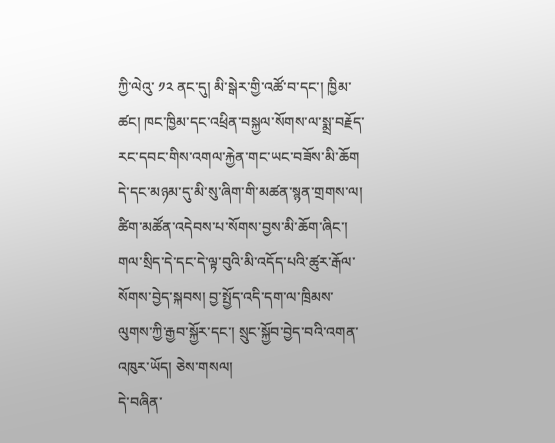ཀྱི་ལེའུ་ ༡༢ ནང་དུ། མི་སྒེར་གྱི་འཚོ་བ་དང་། ཁྱིམ་ཚང། ཁང་ཁྱིམ་དང་འཕྲིན་བསྐྱལ་སོགས་ལ་སྨྲ་བརྗོད་རང་དབང་གིས་འགལ་རྐྱེན་གང་ཡང་བཟོས་མི་ཆོག དེ་དང་མཉམ་དུ་མི་སུ་ཞིག་གི་མཚན་སྙན་གྲགས་ལ། ཚིག་མཚོན་འདེབས་པ་སོགས་བྱས་མི་ཆོག་ཞིང་། གལ་སྲིད་དེ་དང་དེ་ལྟ་བུའི་མི་འདོད་པའི་ཚུར་རྒོལ་སོགས་བྱེད་སྐབས། བྱ་སྤྱོད་འདི་དག་ལ་ཁྲིམས་ལུགས་ཀྱི་རྒྱབ་སྐྱོར་དང་། སྲུང་སྐྱོབ་བྱེད་བའི་འགན་འཁུར་ཡོད། ཅེས་གསལ།
དེ་བཞིན་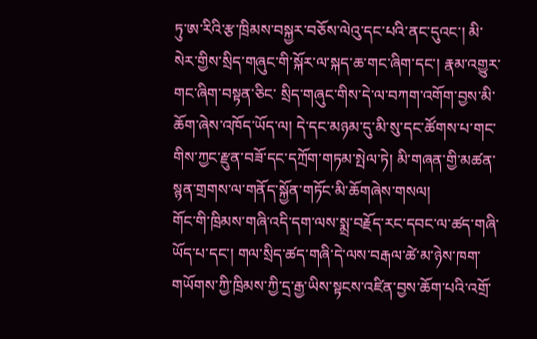ཏུ་ཨ་རིའི་རྩ་ཁྲིམས་བསྐྱར་བཅོས་ལེའུ་དང་པའི་ནང་དུའང་། མི་སེར་གྱིས་སྲིད་གཞུང་གི་སྐོར་ལ་སྐད་ཆ་གང་ཞིག་དང་། རྣམ་འགྱུར་གང་ཞིག་བསྟན་ཅིང་ སྲིད་གཞུང་གིས་དེ་ལ་བཀག་འགོག་བྱས་མི་ཆོག་ཞེས་འཁོད་ཡོད་ལ། དེ་དང་མཉམ་དུ་མི་སུ་དང་ཚོགས་པ་གང་གིས་ཀྱང་རྫུན་བཟོ་དང་དཀྲོག་གཏམ་སྤེལ་ཏེ། མི་གཞན་གྱི་མཚན་སྙན་གྲགས་ལ་གནོད་སྐྱོན་གཏོང་མི་ཆོགཞེས་གསལ།
གོང་གི་ཁྲིམས་གཞི་འདི་དག་ལས་སྨྲ་བརྗོད་རང་དབང་ལ་ཚད་གཞི་ཡོད་པ་དང་། གལ་སྲིད་ཚད་གཞི་དེ་ལས་བརྒལ་ཚེ་མ་ཉེས་ཁག་གཡོགས་ཀྱི་ཁྲིམས་ཀྱི་དྲ་རྒྱ་ཡིས་སྟངས་འཛིན་བྱས་ཆོག་པའི་འགྲོ་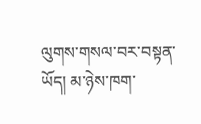ལུགས་གསལ་བར་བསྟན་ཡོད། མ་ཉེས་ཁག་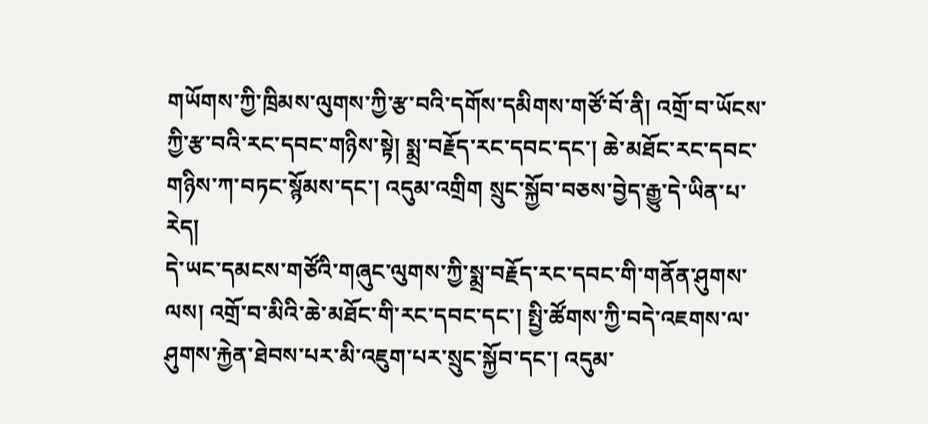གཡོགས་ཀྱི་ཁྲིམས་ལུགས་ཀྱི་རྩ་བའི་དགོས་དམིགས་གཙོ་བོ་ནི། འགྲོ་བ་ཡོངས་ཀྱི་རྩ་བའི་རང་དབང་གཉིས་སྟེ། སྨྲ་བརྗོད་རང་དབང་དང་། ཆེ་མཐོང་རང་དབང་གཉིས་ཀ་བཏང་སྙོམས་དང་། འདུམ་འགྲིག སྲུང་སྐྱོབ་བཅས་བྱེད་རྒྱུ་དེ་ཡིན་པ་རེད།
དེ་ཡང་དམངས་གཙོའི་གཞུང་ལུགས་ཀྱི་སྨྲ་བརྗོད་རང་དབང་གི་གནོན་ཤུགས་ལས། འགྲོ་བ་མིའི་ཆེ་མཐོང་གི་རང་དབང་དང་། སྤྱི་ཚོགས་ཀྱི་བདེ་འཇགས་ལ་ཤུགས་རྐྱེན་ཐེབས་པར་མི་འཇུག་པར་སྲུང་སྐྱོབ་དང་། འདུམ་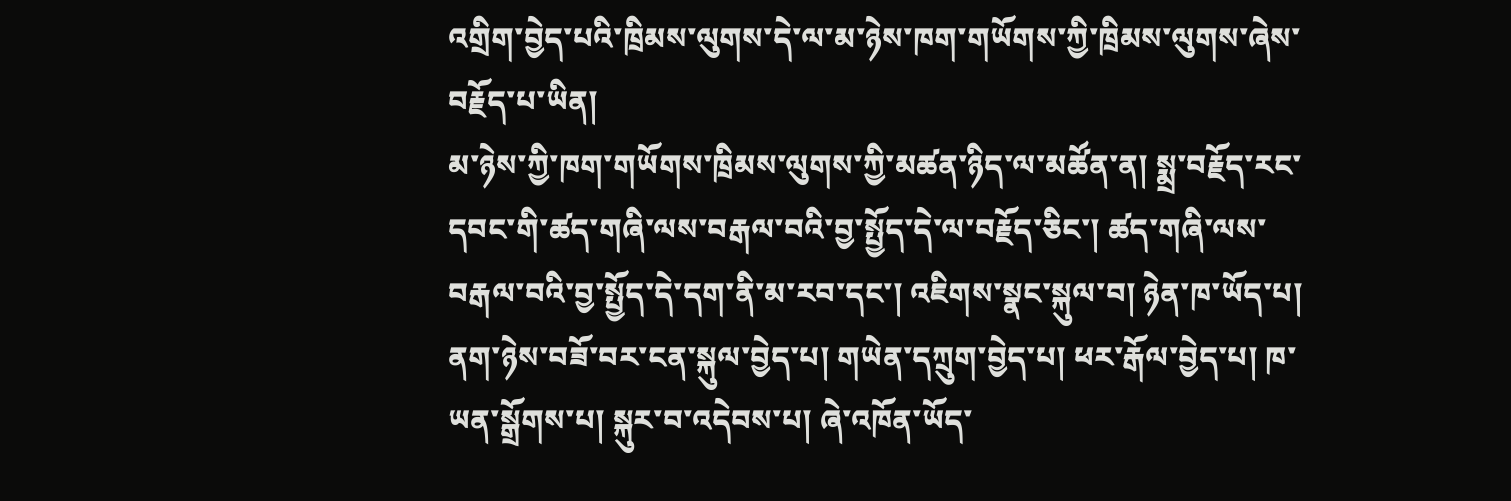འགྲིག་བྱེད་པའི་ཁྲིམས་ལུགས་དེ་ལ་མ་ཉེས་ཁག་གཡོགས་ཀྱི་ཁྲིམས་ལུགས་ཞེས་བརྗོད་པ་ཡིན།
མ་ཉེས་ཀྱི་ཁག་གཡོགས་ཁྲིམས་ལུགས་ཀྱི་མཚན་ཉིད་ལ་མཚོན་ན། སྨྲ་བརྗོད་རང་དབང་གི་ཚད་གཞི་ལས་བརྒལ་བའི་བྱ་སྤྱོད་དེ་ལ་བརྗོད་ཅིང་། ཚད་གཞི་ལས་བརྒལ་བའི་བྱ་སྤྱོད་དེ་དག་ནི་མ་རབ་དང་། འཇིགས་སྣང་སྐུལ་བ། ཉེན་ཁ་ཡོད་པ། ནག་ཉེས་བཟོ་བར་ངན་སྐུལ་བྱེད་པ། གཡེན་དཀྲུག་བྱེད་པ། ཕར་རྒོལ་བྱེད་པ། ཁ་ཡན་སྒྲོགས་པ། སྐུར་བ་འདེབས་པ། ཞེ་འཁོན་ཡོད་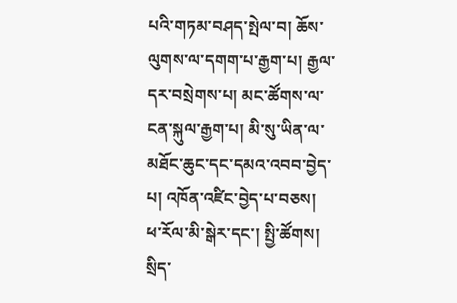པའི་གཏམ་བཤད་སྤེལ་བ། ཆོས་ལུགས་ལ་དགག་པ་རྒྱག་པ། རྒྱལ་དར་བསྲེགས་པ། མང་ཚོགས་ལ་ངན་སྐུལ་རྒྱག་པ། མི་སུ་ཡིན་ལ་མཐོང་ཆུང་དང་དམའ་འབབ་བྱེད་པ། འཁོན་འཛིང་བྱེད་པ་བཅས། ཕ་རོལ་མི་སྒེར་དང་། སྤྱི་ཚོགས། སྲིད་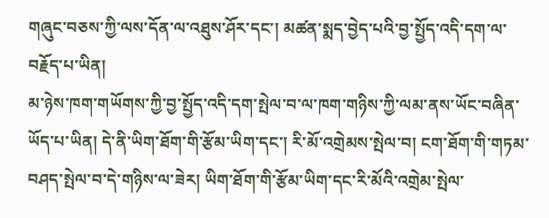གཞུང་བཅས་ཀྱི་ལས་དོན་ལ་འཐུས་ཤོར་དང་། མཚན་སྨད་བྱེད་པའི་བྱ་སྤྱོད་འདི་དག་ལ་བརྗོད་པ་ཡིན།
མ་ཉེས་ཁག་གཡོགས་ཀྱི་བྱ་སྤྱོད་འདི་དག་སྤེལ་བ་ལ་ཁག་གཉིས་ཀྱི་ལམ་ནས་ཡོང་བཞིན་ཡོད་པ་ཡིན། དེ་ནི་ཡིག་ཐོག་གི་རྩོམ་ཡིག་དང་། རི་མོ་འགྲེམས་སྤེལ་བ། ངག་ཐོག་གི་གཏམ་བཤད་སྤེལ་བ་དེ་གཉིས་ལ་ཟེར། ཡིག་ཐོག་གི་རྩོམ་ཡིག་དང་རི་མོའི་འགྲེམ་སྤེལ་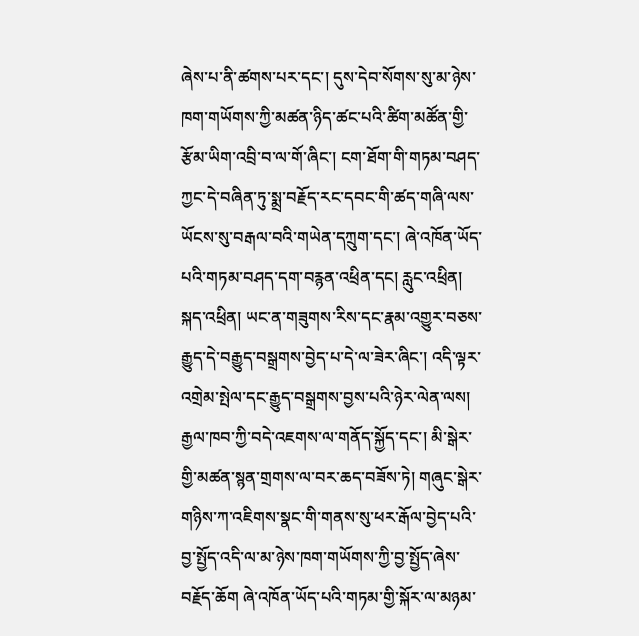ཞེས་པ་ནི་ཚགས་པར་དང་། དུས་དེབ་སོགས་སུ་མ་ཉེས་ཁག་གཡོགས་ཀྱི་མཚན་ཉིད་ཚང་པའི་ཚིག་མཚོན་གྱི་རྩོམ་ཡིག་འབྲི་བ་ལ་གོ་ཞིང་། ངག་ཐོག་གི་གཏམ་བཤད་ཀྱང་དེ་བཞིན་ཏུ་སྨྲ་བརྗོད་རང་དབང་གི་ཚད་གཞི་ལས་ཡོངས་སུ་བརྒལ་བའི་གཡེན་དཀྲུག་དང་། ཞེ་འཁོན་ཡོད་པའི་གཏམ་བཤད་དག་བརྙན་འཕྲིན་དང། རླུང་འཕྲིན། སྐད་འཕྲིན། ཡང་ན་གཟུགས་རིས་དང་རྣམ་འགྱུར་བཅས་རྒྱུད་དེ་བརྒྱུད་བསྒྲགས་བྱེད་པ་དེ་ལ་ཟེར་ཞིང་། འདི་ལྟར་འགྲེམ་སྤེལ་དང་རྒྱུད་བསྒྲགས་བྱས་པའི་ཉེར་ལེན་ལས། རྒྱལ་ཁབ་ཀྱི་བདེ་འཇགས་ལ་གནོད་སྐྱོད་དང་། མི་སྒེར་གྱི་མཚན་སྙན་གྲགས་ལ་བར་ཆད་བཟོས་ཏེ། གཞུང་སྒེར་གཉིས་ཀ་འཇིགས་སྣང་གི་གནས་སུ་ཕར་རྒོལ་བྱེད་པའི་བྱ་སྤྱོད་འདི་ལ་མ་ཉེས་ཁག་གཡོགས་ཀྱི་བྱ་སྤྱོད་ཞེས་བརྗོད་ཆོག ཞེ་འཁོན་ཡོད་པའི་གཏམ་གྱི་སྐོར་ལ་མཉམ་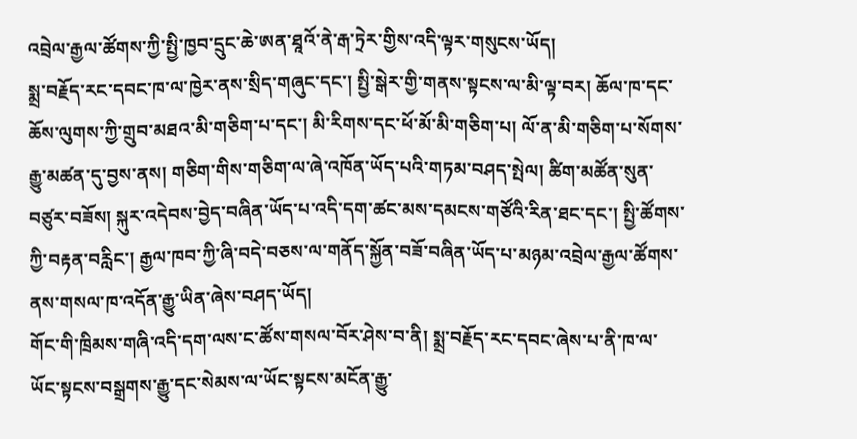འབྲེལ་རྒྱལ་ཚོགས་ཀྱི་སྤྱི་ཁྱབ་དྲུང་ཆེ་ཨན་ཐཱའོ་ནེ་རྒ་ཏྲེར་གྱིས་འདི་ལྟར་གསུངས་ཡོད།
སྨྲ་བརྗོད་རང་དབང་ཁ་ལ་ཁྱེར་ནས་སྲིད་གཞུང་དང་། སྤྱི་སྒེར་གྱི་གནས་སྟངས་ལ་མི་ལྟ་བར། ཆོལ་ཁ་དང་ཆོས་ལུགས་ཀྱི་གྲུབ་མཐའ་མི་གཅིག་པ་དང་། མི་རིགས་དང་ཕོ་མོ་མི་གཅིག་པ། ལོ་ན་མི་གཅིག་པ་སོགས་རྒྱུ་མཚན་དུ་བྱས་ནས། གཅིག་གིས་གཅིག་ལ་ཞེ་འཁོན་ཡོད་པའི་གཏམ་བཤད་སྤེལ། ཚིག་མཚོན་སུན་བཙུར་བཟོས། སྐུར་འདེབས་བྱེད་བཞིན་ཡོད་པ་འདི་དག་ཚང་མས་དམངས་གཙོའི་རིན་ཐང་དང་། སྤྱི་ཚོགས་ཀྱི་བརྟན་བརླིང་། རྒྱལ་ཁབ་ཀྱི་ཞི་བདེ་བཅས་ལ་གནོད་སྐྱོན་བཟོ་བཞིན་ཡོད་པ་མཉམ་འབྲེལ་རྒྱལ་ཚོགས་ནས་གསལ་ཁ་འདོན་རྒྱུ་ཡིན་ཞེས་བཤད་ཡོད།
གོང་གི་ཁྲིམས་གཞི་འདི་དག་ལས་ང་ཚོས་གསལ་བོར་ཤེས་བ་ནི། སྨྲ་བརྗོད་རང་དབང་ཞེས་པ་ནི་ཁ་ལ་ཡོང་སྟངས་བསྒྲགས་རྒྱུ་དང་སེམས་ལ་ཡོང་སྟངས་མངོན་རྒྱུ་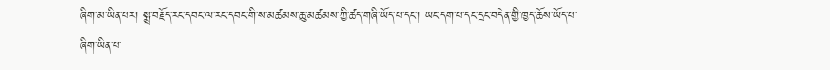ཞིག་མ་ཡིན་པར། སྨྲ་བརྗོད་རང་དབང་ལ་རང་དབང་གི་ས་མཚམས་ཆུ་མཚམས་ཀྱི་ཚད་གཞི་ཡོད་པ་དང་། ཡང་དག་པ་དང་དྲང་བདེན་གྱི་ཁྱད་ཆོས་ཡོད་པ་ཞིག་ཡིན་པ་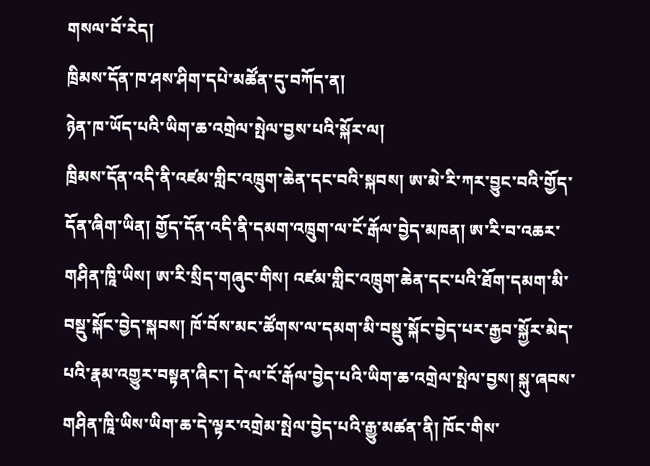གསལ་བོ་རེད།
ཁྲིམས་དོན་ཁ་ཤས་ཤིག་དཔེ་མཚོན་དུ་བཀོད་ན།
ཉེན་ཁ་ཡོད་པའི་ཡིག་ཆ་འགྲེལ་སྤེལ་བྱས་པའི་སྐོར་ལ།
ཁྲིམས་དོན་འདི་ནི་འཛམ་གླིང་འཁྲུག་ཆེན་དང་བའི་སྐབས། ཨ་མེ་རི་ཀར་བྱུང་བའི་གྱོད་དོན་ཞིག་ཡིན། གྱོད་དོན་འདི་ནི་དམག་འཁྲུག་ལ་ངོ་རྒོལ་བྱེད་མཁན། ཨ་རི་བ་འཆར་གཤིན་ཁཱི་ཡིས། ཨ་རི་སྲིད་གཞུང་གིས། འཛམ་གླིང་འཁྲུག་ཆེན་དང་པའི་ཐོག་དམག་མི་བསྡུ་སྐོང་བྱེད་སྐབས། ཁོ་བོས་མང་ཚོགས་ལ་དམག་མི་བསྡུ་སྐོང་བྱེད་པར་རྒྱབ་སྐྱོར་མེད་པའི་རྣམ་འགྱུར་བསྟན་ཞིང་། དེ་ལ་ངོ་རྒོལ་བྱེད་པའི་ཡིག་ཆ་འགྲེལ་སྤེལ་བྱས། སྐུ་ཞབས་གཤིན་ཁཱི་ཡིས་ཡིག་ཆ་དེ་ལྟར་འགྲེམ་སྤེལ་བྱེད་པའི་རྒྱུ་མཚན་ནི། ཁོང་གིས་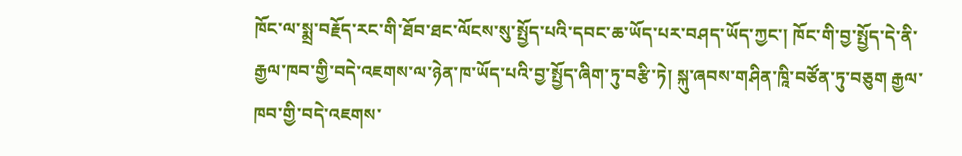ཁོང་ལ་སྨྲ་བརྗོད་རང་གི་ཐོབ་ཐང་ལོངས་སུ་སྤྱོད་པའི་དབང་ཆ་ཡོད་པར་བཤད་ཡོད་ཀྱང་། ཁོང་གི་བྱ་སྤྱོད་དེ་ནི་རྒྱལ་ཁབ་གྱི་བདེ་འཇགས་ལ་ཉེན་ཁ་ཡོད་པའི་བྱ་སྤྱོད་ཞིག་ཏུ་བརྩི་ཏེ། སྐུ་ཞབས་གཤིན་ཁཱི་བཙོན་ཏུ་བཅུག རྒྱལ་ཁབ་གྱི་བདེ་འཇགས་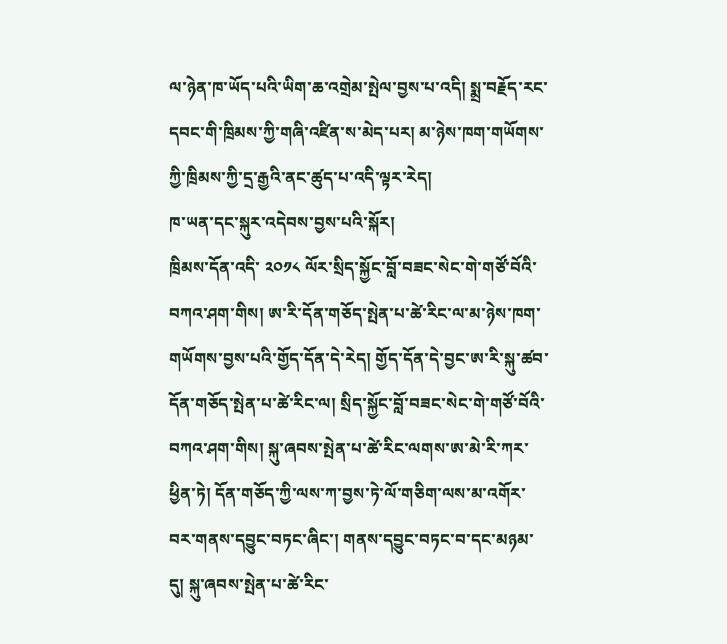ལ་ཉེན་ཁ་ཡོད་པའི་ཡིག་ཆ་འགྲེམ་སྤེལ་བྱས་པ་འདི། སྨྲ་བརྗོད་རང་དབང་གི་ཁྲིམས་ཀྱི་གཞི་འཛིན་ས་མེད་པར། མ་ཉེས་ཁག་གཡོགས་ཀྱི་ཁྲིམས་ཀྱི་དྲ་རྒྱའི་ནང་ཚུད་པ་འདི་ལྟར་རེད།
ཁ་ཡན་དང་སྐུར་འདེབས་བྱས་པའི་སྐོར།
ཁྲིམས་དོན་འདི་ ༢༠༡༨ ལོར་སྲིད་སྐྱོང་བློ་བཟང་སེང་གེ་གཙོ་བོའི་བཀའ་ཤག་གིས། ཨ་རི་དོན་གཅོད་སྤེན་པ་ཚེ་རིང་ལ་མ་ཉེས་ཁག་གཡོགས་བྱས་པའི་གྱོད་དོན་དེ་རེད། གྱོད་དོན་དེ་བྱང་ཨ་རི་སྐུ་ཚབ་དོན་གཅོད་སྤེན་པ་ཚེ་རིང་ལ། སྲིད་སྐྱོང་བློ་བཟང་སེང་གེ་གཙོ་བོའི་བཀའ་ཤག་གིས། སྐུ་ཞབས་སྤེན་པ་ཚེ་རིང་ལགས་ཨ་མེ་རི་ཀར་ཕྱིན་ཏེ། དོན་གཅོད་ཀྱི་ལས་ཀ་བྱས་ཏེ་ལོ་གཅིག་ལས་མ་འགོར་བར་གནས་དབྱུང་བཏང་ཞིང་། གནས་དབྱུང་བཏང་བ་དང་མཉམ་དུ། སྐུ་ཞབས་སྤེན་པ་ཚེ་རིང་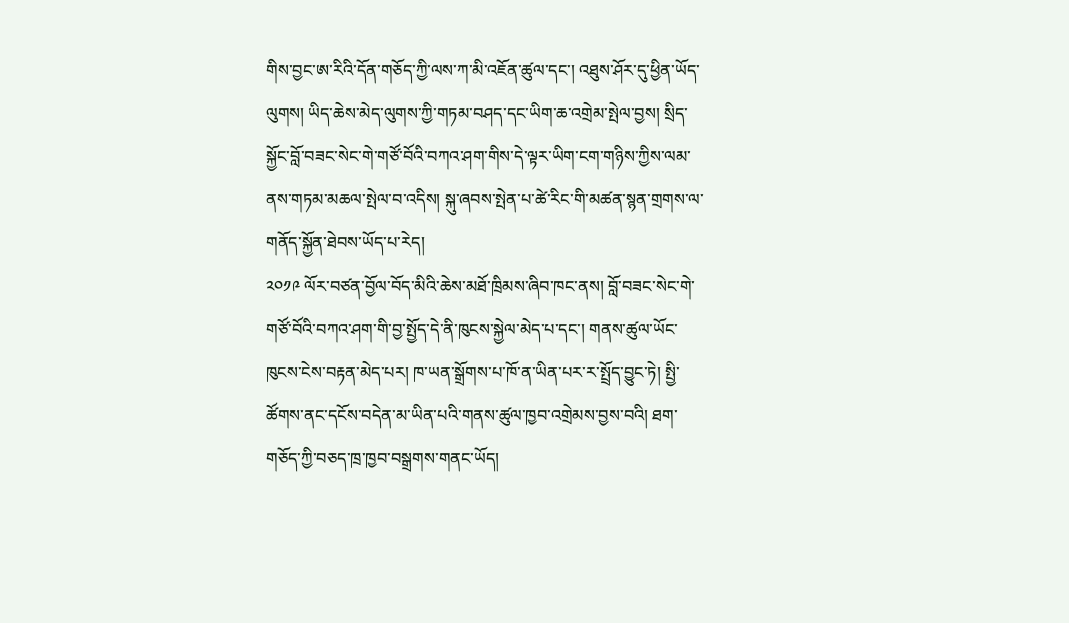གིས་བྱང་ཨ་རིའི་དོན་གཅོད་ཀྱི་ལས་ཀ་མི་འཇོན་ཚུལ་དང་། འཐུས་ཤོར་དུ་ཕྱིན་ཡོད་ལུགས། ཡིད་ཆེས་མེད་ལུགས་ཀྱི་གཏམ་བཤད་དང་ཡིག་ཆ་འགྲེམ་སྤེལ་བྱས། སྲིད་སྐྱོང་བློ་བཟང་སེང་གེ་གཙོ་བོའི་བཀའ་ཤག་གིས་དེ་ལྟར་ཡིག་ངག་གཉིས་ཀྱིས་ལམ་ནས་གཏམ་མཆལ་སྤེལ་བ་འདིས། སྐུ་ཞབས་སྤེན་པ་ཚེ་རིང་གི་མཚན་སྙན་གྲགས་ལ་གནོད་སྐྱོན་ཐེབས་ཡོད་པ་རེད།
༢༠༡༩ ལོར་བཙན་བྱོལ་བོད་མིའི་ཆེས་མཐོ་ཁྲིམས་ཞིབ་ཁང་ནས། བློ་བཟང་སེང་གེ་གཙོ་བོའི་བཀའ་ཤག་གི་བྱ་སྤྱོད་དེ་ནི་ཁུངས་སྐྱེལ་མེད་པ་དང་། གནས་ཚུལ་ཡོང་ཁུངས་ངེས་བརྟན་མེད་པར། ཁ་ཡན་སྒྲོགས་པ་ཁོ་ན་ཡིན་པར་ར་སྤྲོད་བྱུང་ཏེ། སྤྱི་ཚོགས་ནང་དངོས་བདེན་མ་ཡིན་པའི་གནས་ཚུལ་ཁྱབ་འགྲེམས་བྱས་བའི། ཐག་གཅོད་ཀྱི་བཅད་ཁྲ་ཁྱབ་བསྒྲགས་གནང་ཡོད།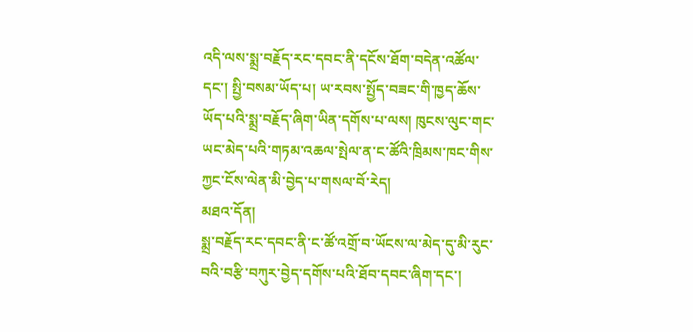འདི་ལས་སྨྲ་བརྗོད་རང་དབང་ནི་དངོས་ཐོག་བདེན་འཚོལ་དང་། སྤྱི་བསམ་ཡོད་པ། ཡ་རབས་སྤྱོད་བཟང་གི་ཁྱད་ཆོས་ཡོད་པའི་སྨྲ་བརྗོད་ཞིག་ཡིན་དགོས་པ་ལས། ཁུངས་ལུང་གང་ཡང་མེད་པའི་གཏམ་འཆལ་སྤེལ་ན་ང་ཚོའི་ཁྲིམས་ཁང་གིས་ཀྱང་ངོས་ལེན་མི་བྱེད་པ་གསལ་བོ་རེད།
མཐའ་དོན།
སྨྲ་བརྗོད་རང་དབང་ནི་ང་ཚོ་འགྲོ་བ་ཡོངས་ལ་མེད་དུ་མི་རུང་བའི་བརྩི་བཀུར་བྱེད་དགོས་པའི་ཐོབ་དབང་ཞིག་དང་།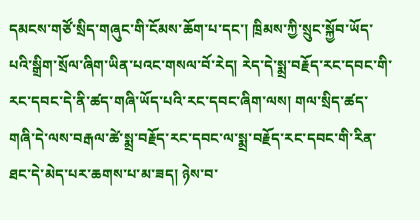དམངས་གཙོ་སྲིད་གཞུང་གི་ངོམས་ཆོག་པ་དང་། ཁྲིམས་ཀྱི་སྲུང་སྐྱོབ་ཡོད་པའི་སྒྲིག་སྲོལ་ཞིག་ཡིན་པའང་གསལ་བོ་རེད། རེད་དེ་སྨྲ་བརྗོད་རང་དབང་གི་རང་དབང་དེ་ནི་ཚད་གཞི་ཡོད་པའི་རང་དབང་ཞིག་ལས། གལ་སྲིད་ཚད་གཞི་དེ་ལས་བརྒལ་ཚེ་སྨྲ་བརྗོད་རང་དབང་ལ་སྨྲ་བརྗོད་རང་དབང་གི་རིན་ཐང་དེ་མེད་པར་ཆགས་པ་མ་ཟད། ཉེས་བ་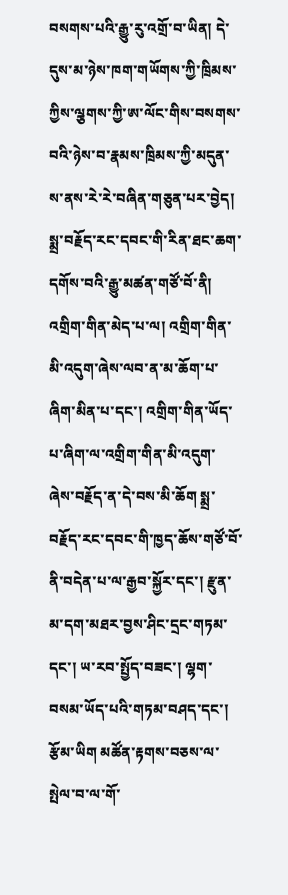བསགས་པའི་རྒྱུ་རུ་འགྲོ་བ་ཡིན། དེ་དུས་མ་ཉེས་ཁག་གཡོགས་ཀྱི་ཁྲིམས་ཀྱིས་ལྕགས་ཀྱི་ཨ་ལོང་གིས་བསགས་བའི་ཉེས་བ་རྣམས་ཁྲིམས་ཀྱི་མདུན་ས་ནས་རེ་རེ་བཞིན་གཅུན་པར་བྱེད།
སྨྲ་བརྗོད་རང་དབང་གི་རིན་ཐང་ཆག་དགོས་བའི་རྒྱུ་མཚན་གཙོ་བོ་ནི། འགྲིག་གིན་མེད་པ་ལ། འགྲིག་གིན་མི་འདུག་ཞེས་ལབ་ན་མ་ཆོག་པ་ཞིག་མིན་པ་དང་། འགྲིག་གིན་ཡོད་པ་ཞིག་ལ་འགྲིག་གིན་མི་འདུག་ཞེས་བརྗོད་ན་དེ་བས་མི་ཆོག སྨྲ་བརྗོད་རང་དབང་གི་ཁྱད་ཆོས་གཙོ་བོ་ནི་བདེན་པ་ལ་རྒྱབ་སྐྱོར་དང་། རྫུན་མ་དག་མཐར་བྱས་ཤིང་དྲང་གཏམ་དང་། ཡ་རབ་སྤྱོད་བཟང་། ལྷག་བསམ་ཡོད་པའི་གཏམ་བཤད་དང་། རྩོམ་ཡིག མཚོན་རྟགས་བཅས་ལ་སྤེལ་བ་ལ་གོ་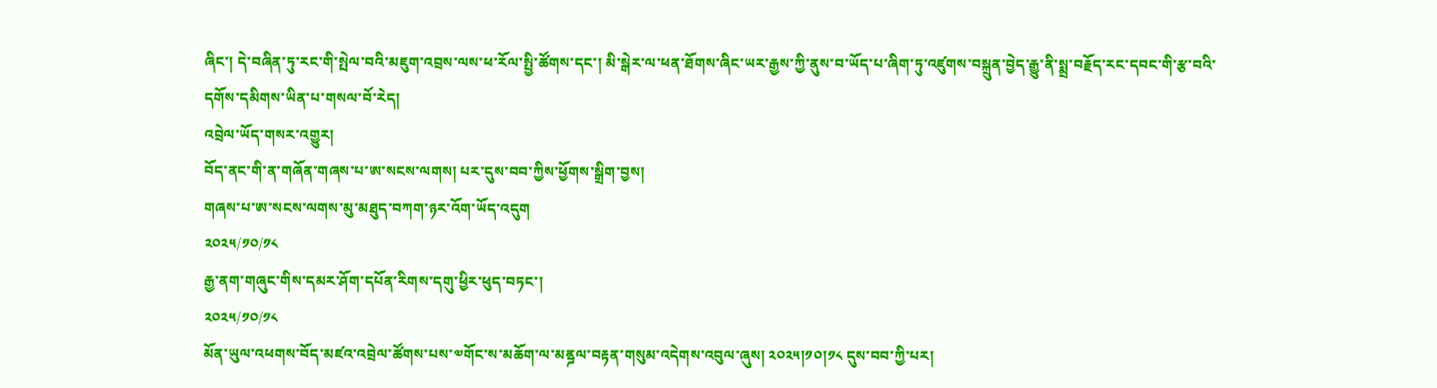ཞིང་། དེ་བཞིན་ཏུ་རང་གི་སྤེལ་བའི་མཇུག་འབྲས་ལས་ཕ་རོལ་སྤྱི་ཚོགས་དང་། མི་སྒེར་ལ་ཕན་ཐོགས་ཞིང་ཡར་རྒྱས་ཀྱི་ནུས་བ་ཡོད་པ་ཞིག་ཏུ་འཛུགས་བསྐྲུན་བྱེད་རྒྱུ་ནི་སྨྲ་བརྗོད་རང་དབང་གི་རྩ་བའི་དགོས་དམིགས་ཡིན་པ་གསལ་བོ་རེད།
འབྲེལ་ཡོད་གསར་འགྱུར།
བོད་ནང་གི་ན་གཞོན་གཞས་པ་ཨ་སངས་ལགས། པར་དུས་བབ་ཀྱིས་ཕྱོགས་སྒྲིག་བྱས།
གཞས་པ་ཨ་སངས་ལགས་མུ་མཐུད་བཀག་ཉར་འོག་ཡོད་འདུག
༢༠༢༥/༡༠/༡༨
རྒྱ་ནག་གཞུང་གིས་དམར་ཤོག་དཔོན་རིགས་དགུ་ཕྱིར་ཕུད་བཏང་།
༢༠༢༥/༡༠/༡༨
མོན་ཡུལ་འཕགས་བོད་མཛའ་འབྲེལ་ཚོགས་པས་༧གོང་ས་མཆོག་ལ་མནྜལ་བརྟན་གསུམ་འདེགས་འབུལ་ཞུས། ༢༠༢༥།༡༠།༡༨ དུས་བབ་ཀྱི་པར།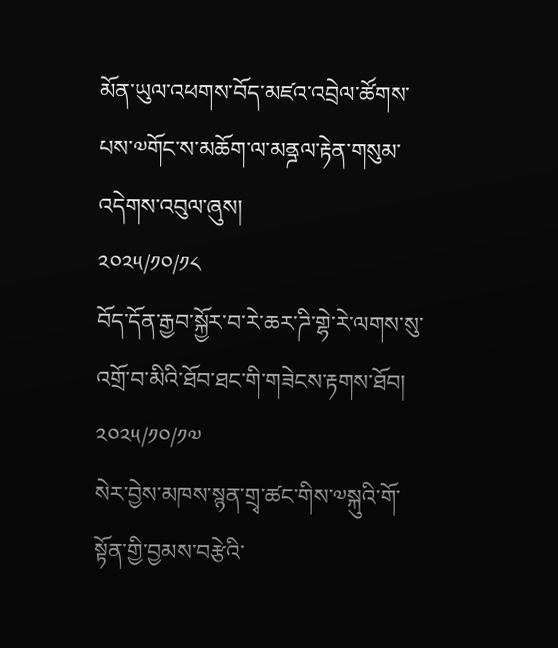མོན་ཡུལ་འཕགས་བོད་མཛའ་འབྲེལ་ཚོགས་པས་༧གོང་ས་མཆོག་ལ་མནྜལ་རྟེན་གསུམ་འདེགས་འབུལ་ཞུས།
༢༠༢༥/༡༠/༡༨
བོད་དོན་རྒྱབ་སྐྱོར་བ་རེ་ཆར་ཌི་གྷེ་རེ་ལགས་སུ་འགྲོ་བ་མིའི་ཐོབ་ཐང་གི་གཟེངས་རྟགས་ཐོབ།
༢༠༢༥/༡༠/༡༧
སེར་བྱེས་མཁས་སྙན་གྲྭ་ཚང་གིས་༧སྐུའི་གོ་སྟོན་གྱི་བྱམས་བརྩེའི་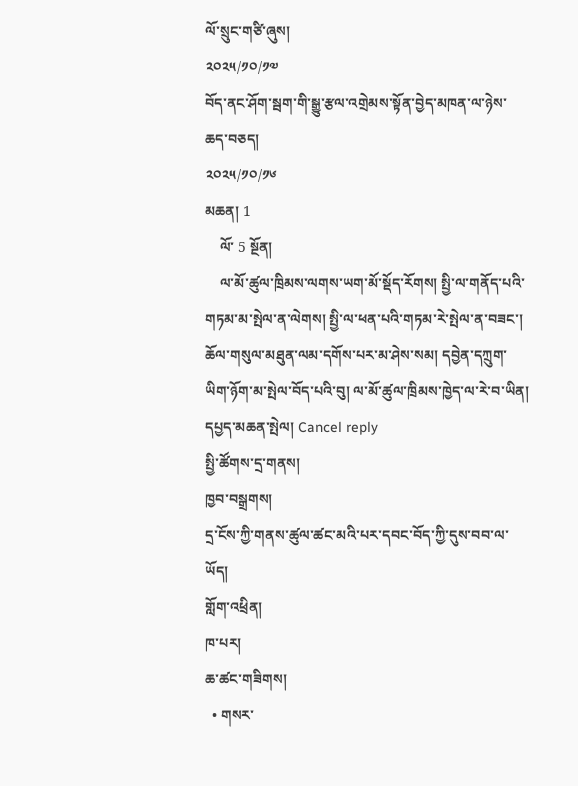ལོ་སྲུང་གཙི་ཞུས།
༢༠༢༥/༡༠/༡༧
བོད་ནང་ཤོག་སྦག་གི་སྒྱུ་རྩལ་འགྲེམས་སྟོན་བྱེད་མཁན་ལ་ཉེས་ཆད་བཅད།
༢༠༢༥/༡༠/༡༦
མཆན། 1
    ལོ་ 5 སྔོན།
    ལ་མོ་ཚུལ་ཁྲིམས་ལགས་ཡག་མོ་སྡོད་རོགས། སྤྱི་ལ་གནོད་པའི་གཏམ་མ་སྤེལ་ན་ལེགས། སྤྱི་ལ་ཕན་པའི་གཏམ་རེ་སྤེལ་ན་བཟང་། ཆོལ་གསུལ་མཐུན་ལམ་དགོས་པར་མ་ཤེས་སམ། དབྱེན་དཀྲུག་ཡིག་ཉོག་མ་སྤེལ་བོད་པའི་བུ། ལ་མོ་ཚུལ་ཁྲིམས་ཁྱེད་ལ་རེ་བ་ཡིན།
དཔྱད་མཆན་སྤེལ། Cancel reply
སྤྱི་ཚོགས་དྲ་གནས།
ཁྱབ་བསྒྲགས།
དྲ་ངོས་ཀྱི་གནས་ཚུལ་ཚང་མའི་པར་དབང་བོད་ཀྱི་དུས་བབ་ལ་ཡོད།
གློག་འཕྲིན།
ཁ་པར།
ཆ་ཚང་གཟིགས།
  • གསར་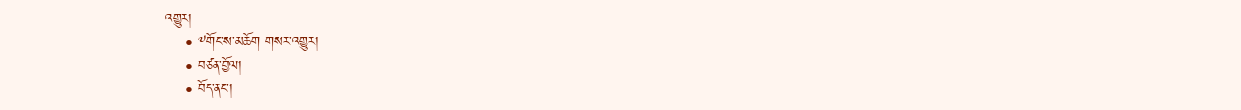འགྱུར།
    • ༸གོང་ས་མཆོག གསར་འགྱུར།
    • བཙན་བྱོལ།
    • བོད་ནང་།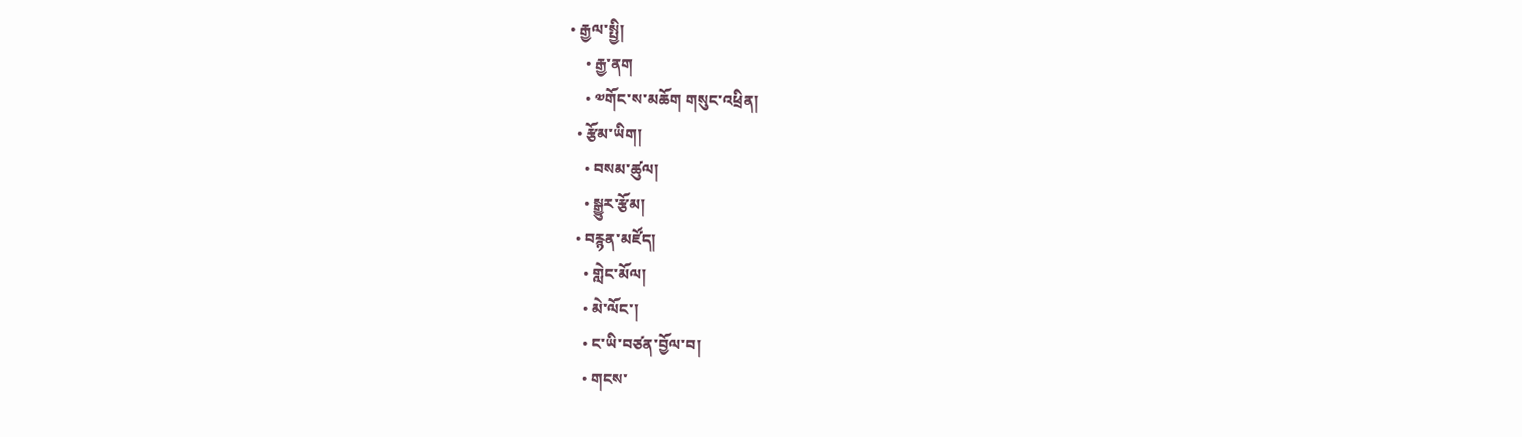• རྒྱལ་སྤྱི།
    • རྒྱ་ནག
    • ༧གོང་ས་མཆོག གསུང་འཕྲིན།
  • རྩོམ་ཡིག།
    • བསམ་ཚུལ།
    • སྒྱུར་རྩོམ།
  • བརྙན་མཛོད།
    • གླེང་མོལ།
    • མེ་ལོང་།
    • ང་ཡི་བཙན་བྱོལ་བ།
    • གངས་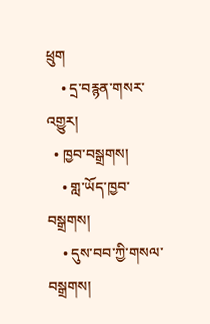ཕྲུག
    • དྲ་བརྙན་གསར་འགྱུར།
  • ཁྱབ་བསྒྲགས།
    • གླ་ཡོད་ཁྱབ་བསྒྲགས།
    • དུས་བབ་ཀྱི་གསལ་བསྒྲགས།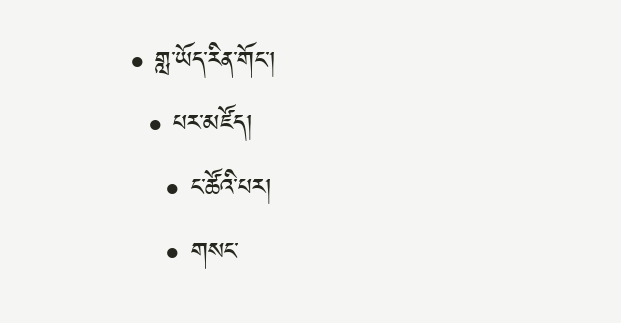• གླ་ཡོད་རིན་གོང་།
  • པར་མཛོད།
    • ང་ཚོའི་པར།
    • གསང་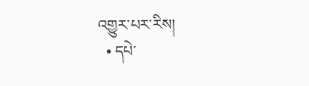འགྱུར་པར་རིས།
  • དཔེ་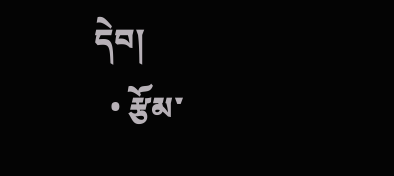དེབ།
  • རྩོམ་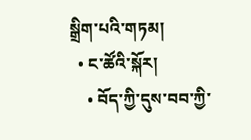སྒྲིག་པའི་གཏམ།
  • ང་ཚོའི་སྐོར།
    • བོད་ཀྱི་དུས་བབ་ཀྱི་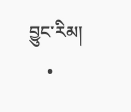བྱུང་རིམ།
    •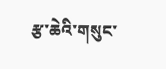རྩ་ཆེའི་གསུང་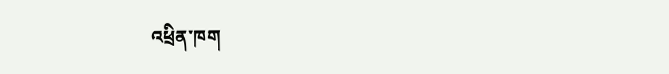འཕྲིན་ཁག